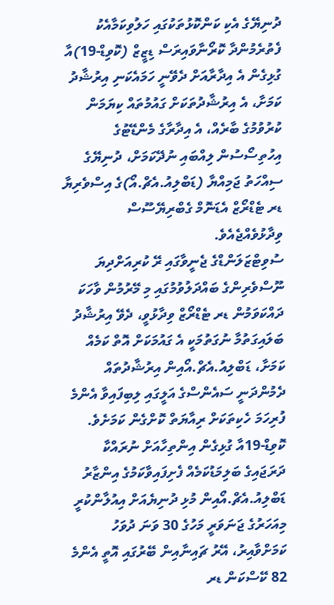ދުނިޔޭގެ އެކި ކަންކޮޅުތަކުގައި ހަލުވިކަމާއެކު ފެތުރެމުންދާ ކޮރޯނާވައިރަސް ޑިޒީޒް (ކޮވިޑް-19)އާ ގުޅިގެން އެ އިދާރާއަށް ދެވޭނީ ހަމައެކަނި އިރުޝާދު ކަމަށާ، އެ އިރުޝާދުތަކަށް ގައުމުތައް ކިޔަމަން ކުރުވުމުގެ ބާރެއް، އެ އިދާރާގެ މެންޑޭޓުގެ އިހުތިސޯސުން ލިއްބައި ނުދޭކަމަށް، ދުނިޔޭގެ ސިއްހަތު ޖަމިއްޔާ (ޑަބްލިއު.އެޗް.އޯ)ގެ އިސްވެރިޔާ ޑރ ޓެޑްރޯޒް އެޑަނޮމް ގެބްރިޔޭސޫސް ވިދާޅުވެއްޖެއެވެ.
ސުވިޓްޒަލަންޑްގެ ޖެނީވާގައި ރޭ ކުރިއަށްދިޔަ ނޫސްވެރިންގެ ބައްދަލުވުމުގައި މި މޭރުމުން ވާހަކަ ދައްކަވަމުން ޑރ ޓެޑްރޯޒް ވިދާޅުވީ، ދެވޭ އިރުޝާދު ބަލައިގަތުމާ ނުގަތުމަކީ އެ ގައުމަކަށް އޮތް ކަމެއް ކަމަށާ، ޑަބްލިއު.އެޗް.އޯއިން އިރުޝާދުތައް ދެމުންދަނީ ސައެންސްގެ އަލީގައި ލިބިފައިވާ އެންމެ ފުރިހަމަ ހެކިތަކަށް ރިއާޔަތް ކޮށްގެން ކަމަށެވެ.
ކޮވިޑް-19އާ ގުޅިގެން އިންތިހާއަށް ނުރައްކާ ދަރަޖައިގެ ބަލިމަޑުކަމެއް ފެށިފައިވާކަމުގެ އިންޒާރު ޑަބްލިއު.އެޗް.އޯއިން މުޅި ދުނިޔެއަށް އިއުލާންކުރީ މިއަހަރުގެ ޖަނަވަރީ މަހުގެ 30 ވަނަ ދުވަހު ކަމަށްވާއިރު، އޭރު ޗައިނާއިން ބޭރުގައި އޮތީ އެންމެ 82 ކޭސްކަން ޑރ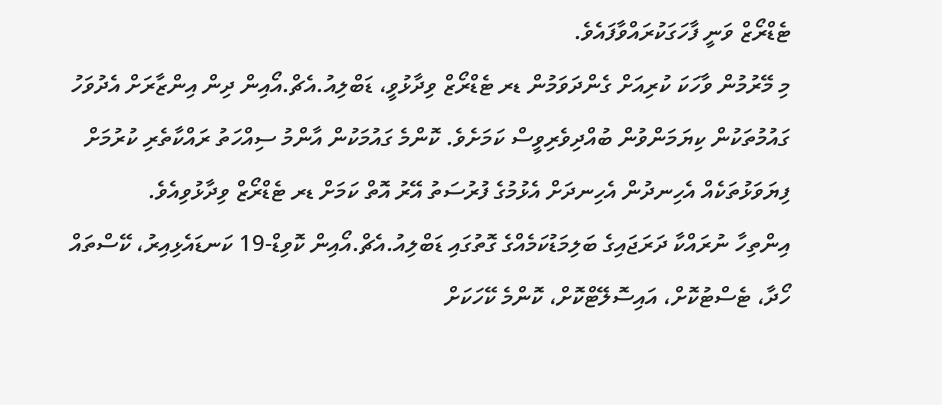ޓެޑްރޯޒް ވަނީ ފާހަގަކުރައްވާފައެވެ.
މި މޭރުމުން ވާހަކަ ކުރިއަށް ގެންދަވަމުން ޑރ ޓެޑްރޯޒް ވިދާޅުވީ، ޑަބްލިއު.އެޗް.އޯއިން ދިން އިންޒާރަށް އެދުވަހު ގައުމުތަކުން ކިޔަމަންވުން ބުއްދިވެރިވީސް ކަމަށެވެ. ކޮންމެ ގައުމަކުން އާންމު ސިއްހަތު ރައްކާތެރި ކުރުމަށް ފިޔަވަޅުތަކެއް އެހިނދުން އެހިނދަށް އެޅުމުގެ ފުރުސަތު އޭރު އޮތް ކަމަށް ޑރ ޓެޑްރޯޒް ވިދާޅުވިއެވެ.
އިންތިހާ ނުރައްކާ ދަރަޖައިގެ ބަލިމަޑުކަމެއްގެ ގޮތުގައި ޑަބްލިއު.އެޗް.އޯއިން ކޮވިޑް-19 ކަނޑައެޅިއިރު، ކޭސްތައް ހޯދާ، ޓެސްޓުކޮށް، އައިސޮލޭޓްކޮށް، ކޮންމެ ކޭހަކަށް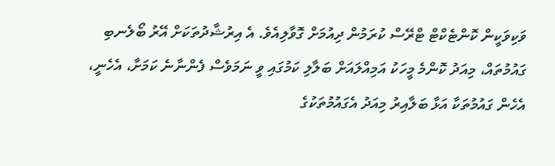ވަކިވަކީން ކޮންޓެކްޓް ޓްރޭސް ކުރަމުން ދިއުމަށް ގޮވާލިއެވެ. އެ އިރުޝާދުތަކަށް އޭރު ބޯލެނބި ގައުމުތައް، މިއަދު ކޮންމެ މީހަކު އަމިއްލައަށް ބަލާލި ކަމުގައި ވީ ނަމަވެސް ފެންނާނެ ކަމަށާ، އެހެނީ، އެހެން ގައުމުތަކާ އަޅާ ބަލާއިރު މިއަދު އެގައުމުތަކުގެ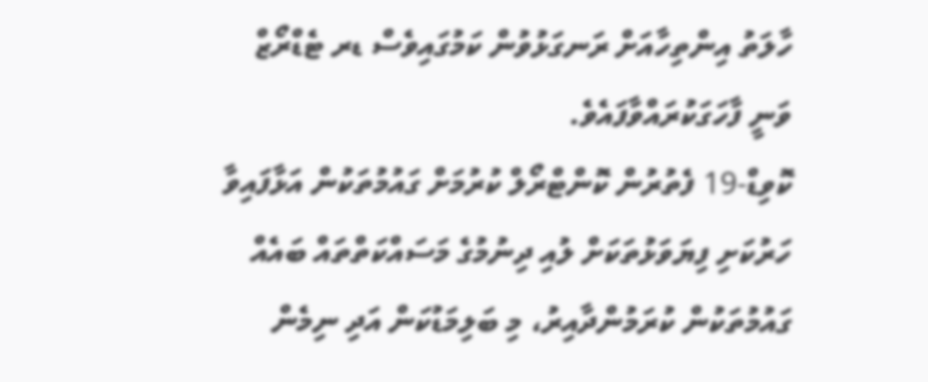ހާލަތު އިންތިހާއަށް ރަނގަޅުވުން ކަމުގައިވެސް ޑރ ޓެޑްރޯޒް ވަނީ ފާހަގަކުރައްވާފައެވެ.
ކޮވިޑް-19 ފެތުރުން ކޮންޓްރޯލް ކުރުމަށް ގައުމުތަކުން އަޅާފައިވާ ހަރުކަށި ފިޔަވަޅުތަކަށް ލުއި ދިނުމުގެ މަސައްކަތްތައް ބައެއް ގައުމުތަކުން ކުރަމުންދާއިރު، މި ބަލިމަޑުކަން އަދި ނިމެން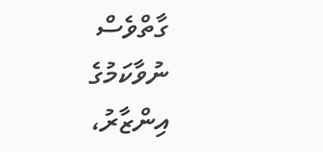ގާތްވެސް ނުވާކަމުގެ އިންޒާރު،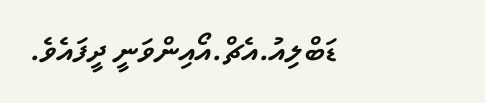ޑަބްލިއު.އެޗް.އޯއިންވަނީ ދީފައެވެ.